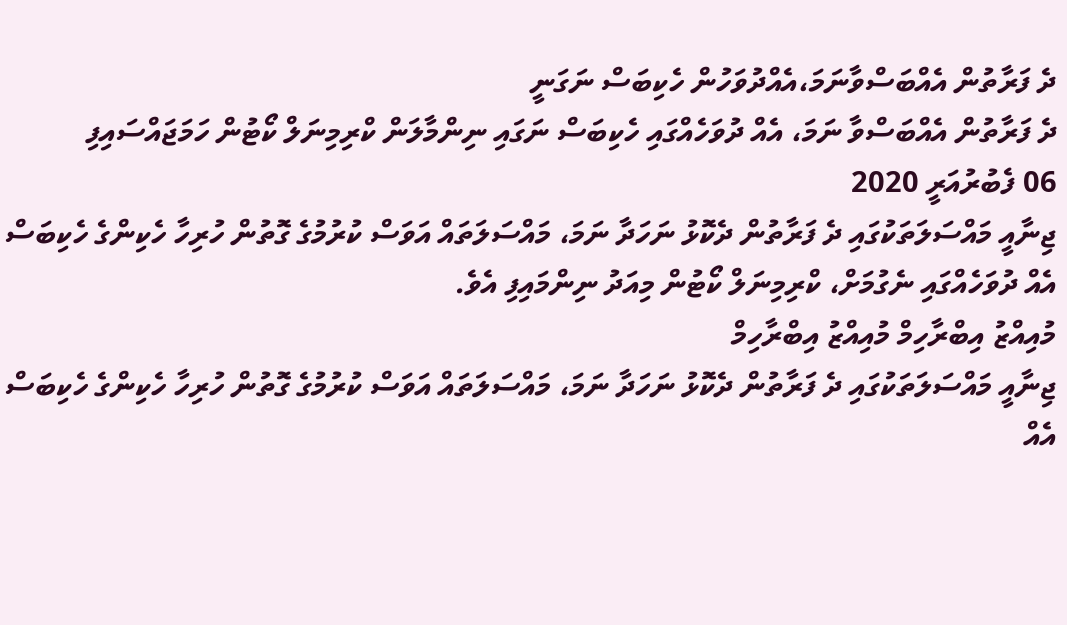ދެ ފަރާތުން އެއްބަސްވާނަމަ،އެއްދުވަހުން ހެކިބަސް ނަގަނީ
ދެ ފަރާތުން އެއްބަސްވާ ނަމަ، އެއް ދުވަހެއްގައި ހެކިބަސް ނަގައި ނިންމާލަން ކްރިމިނަލް ކޯޓުން ހަމަޖައްސައިފި
06 ފެބުރުއަރީ 2020
ޖިނާއީ މައްސަލަތަކުގައި ދެ ފަރާތުން ދެކޮޅު ނަހަދާ ނަމަ، މައްސަލަތައް އަވަސް ކުރުމުގެ ގޮތުން ހުރިހާ ހެކިންގެ ހެކިބަސް އެއް ދުވަހެއްގައި ނެގުމަށް، ކްރިމިނަލް ކޯޓުން މިއަދު ނިންމައިފި އެވެ.
މުއިއްޒު އިބްރާހިމް މުއިއްޒު އިބްރާހިމް
ޖިނާއީ މައްސަލަތަކުގައި ދެ ފަރާތުން ދެކޮޅު ނަހަދާ ނަމަ، މައްސަލަތައް އަވަސް ކުރުމުގެ ގޮތުން ހުރިހާ ހެކިންގެ ހެކިބަސް އެއް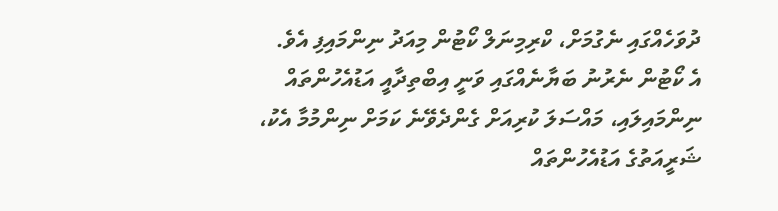ދުވަހެއްގައި ނެގުމަށް، ކްރިމިނަލް ކޯޓުން މިއަދު ނިންމައިފި އެވެ.
އެ ކޯޓުން ނެރުނު ބަޔާނެއްގައި ވަނީ އިބްތިދާއީ އަޑުއެހުންތައް ނިންމައިލައި، މައްސަލަ ކުރިއަށް ގެންދެވޭނެ ކަމަށް ނިންމުމާ އެކު، ޝަރީއަތުގެ އަޑުއެހުންތައް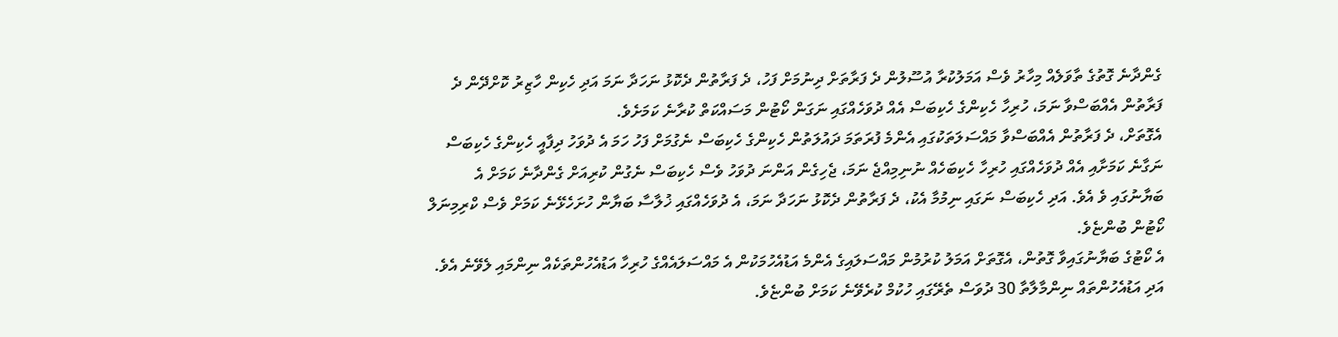ގެންދާނެ ގޮތުގެ ތާވަލެއް މިހާރު ވެސް އަމަލުކުރާ އުސޫލުން ދެ ފަރާތަށް ދިނުމަށް ފަހު، ދެ ފަރާތުން ދެކޮޅު ނަހަދާ ނަމަ އަދި ހެކިން ހާޒިރު ކޮށްދޭން ދެ ފަރާތުން އެއްބަސްވާ ނަމަ، ހުރިހާ ހެކިންގެ ހެކިބަސް އެއް ދުވަހެއްގައި ނަގަން ކޯޓުން މަސައްކަތް ކުރާނެ ކަމަށެވެ.
އެގޮތަށް، ދެ ފަރާތުން އެއްބަސްވާ މައްސަލަތަކުގައި އެންމެ ފުރަތަމަ ދައުލަތުން ހެކިންގެ ހެކިބަސް ނެގުމަށް ފަހު ހަމަ އެ ދުވަހު ދިފާއީ ހެކިންގެ ހެކިބަސް ނަގާނެ ކަމަށާއި އެއް ދުވަހެއްގައި ހުރިހާ ހެކިބަހެއް ނުނިމިއްޖެ ނަމަ، ޖެހިގެން އަންނަ ދުވަހު ވެސް ހެކިބަސް ނެގުން ކުރިއަށް ގެންދާނެ ކަމަށް އެ ބަޔާނުގައި ވެ އެވެ. އަދި ހެކިބަސް ނަގައި ނިމުމާ އެކު، ދެ ފަރާތުން ދެކޮޅު ނަހަދާ ނަމަ، އެ ދުވަހެއްގައި ޚުލާސާ ބަޔާން ހުށަހެޅޭނެ ކަމަށް ވެސް ކްރިމިނަލް ކޯޓުން ބުންޏެވެ.
އެ ކޯޓުގެ ބަޔާނުގައިވާ ގޮތުން، އެގޮތަށް އަމަލު ކުރުމުން މައްސަލައިގެ އެންމެ އަޑުއެހުމަކުން އެ މައްސަލައެއްގެ ހުރިހާ އަޑުއެހުންތަކެއް ނިންމައި ލެވޭނެ އެވެ. އަދި އަޑުއެހުންތައް ނިންމާލާތާ 30 ދުވަސް ތެރޭގައި ހުކުމް ކުރެވޭނެ ކަމަށް ބުންޏެވެ.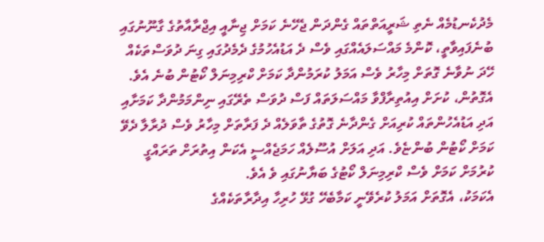މެދުކެނޑުމެއް ނެތި ޝަރީއަތްތައް ގެންދަން ޖެހޭނެ ކަމަށް ޖިނާއީ އިޖްރާއާތުގެ ގާނޫނުގައި ބުނެފައިވާތީ، ކޮންމެ މައްސަލައެއްގައި ވެސް ދެ އަޑުއެހުމުގެ ދެމެދުގައި ގިނަ ދުވަސްތަކެއް ހޭދަ ނުވާނެ ގޮތަށް މިހާރު ވެސް އަމަލު ކުރަމުންދާ ކަމަށް ކްރިމިނަލް ކޯޓުން ބުނެ އެވެ. އެގޮތުން، ކުށަށް އިއުތިރާފްވާ މައްސަލަތައް ފަސް ދުވަސް ތެރޭގައި ނިންމަމުންދާ ކަމަށާއި އަދި އަޑުއެހުންތައް ކުރިއަށް ގެންދާނެ ގޮތުގެ ތާވަލެއް ދެ ފަރާތަށް މިހާރު ވެސް ދުރާލާ ދެވޭ ކަމަށް ކޯޓުން ބުންޏެވެ. އަދި އަލަށް އުސޫލެއް ހަމަޖެއްސީ އެކަން އިތުރަށް ތަރައްގީ ކުރުމަށް ކަމަށް ވެސް ކްރިމިނަލް ކޯޓުގެ ބަޔާނުގައި ވެ އެވެ.
އެކަމަކު، އެގޮތަށް އަމަލު ކުރެވޭނީ ކަމާބެހޭ ގުޅޭ ހުރިހާ އިދާރާތަކެއްގެ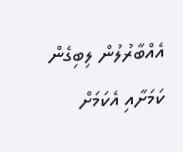އެއްބާރުލުން ލިބިގެން ކަމަށާއި އެކަމަށް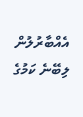އެއްބާރުލުން ލިބޭނެ ކަމުގެ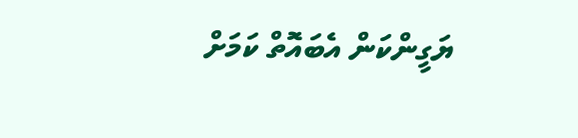ޔަގީންކަން އެބައޮތް ކަމަށް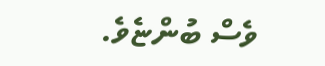ވެސް ބުންޏެވެ.